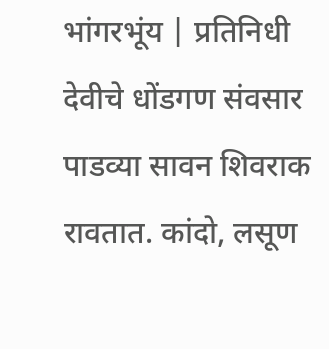भांगरभूंय | प्रतिनिधी
देवीचे धोंडगण संवसार पाडव्या सावन शिवराक रावतात. कांदो, लसूण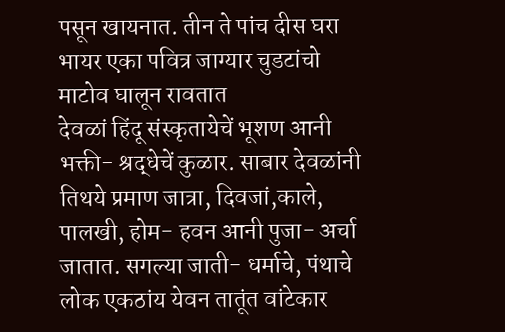पसून खायनात. तीन ते पांच दीस घरा भायर एका पवित्र जाग्यार चुडटांचो माटोव घालून रावतात
देवळां हिंदू संस्कृतायेचें भूशण आनी भक्ती- श्रद्धेचें कुळार. साबार देवळांनी तिथये प्रमाण जात्रा, दिवजां,काले, पालखी, होम- हवन आनी पुजा- अर्चा जातात. सगल्या जाती- धर्माचे, पंथाचे लोक एकठांय येवन तातूंत वांटेकार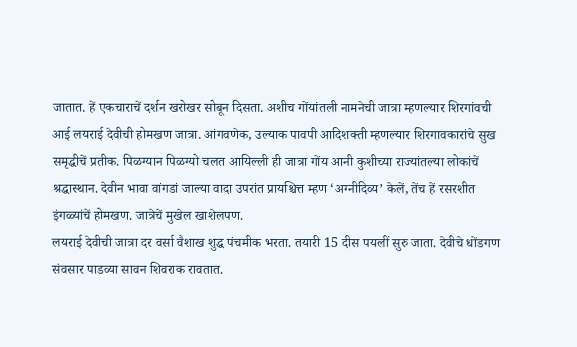जातात. हें एकचाराचें दर्शन खरोखर सोबून दिसता. अशीच गोंयांतली नामनेची जात्रा म्हणल्यार शिरगांवची आई लयराई देवीची होमखण जात्रा. आंगवणेक, उल्याक पावपी आदिशक्ती म्हणल्यार शिरगावकारांचे सुख समृद्धीचें प्रतीक. पिळग्यान पिळग्यो चलत आयिल्ली ही जात्रा गोंय आनी कुशीच्या राज्यांतल्या लोकांचें श्रद्धास्थान. देवीन भावा वांगडां जाल्या वादा उपरांत प्रायश्चित्त म्हण ‘अग्नीदिव्य’ केलें, तेंच हें रसरशीत इंगळ्यांचें होमखण. जात्रेचें मुखेल खाशेलपण.
लयराई देवीची जात्रा दर वर्सा वैशाख शुद्ध पंचमीक भरता. तयारी 15 दीस पयलीं सुरु जाता. देवीचे धोंडगण संवसार पाडव्या सावन शिवराक रावतात.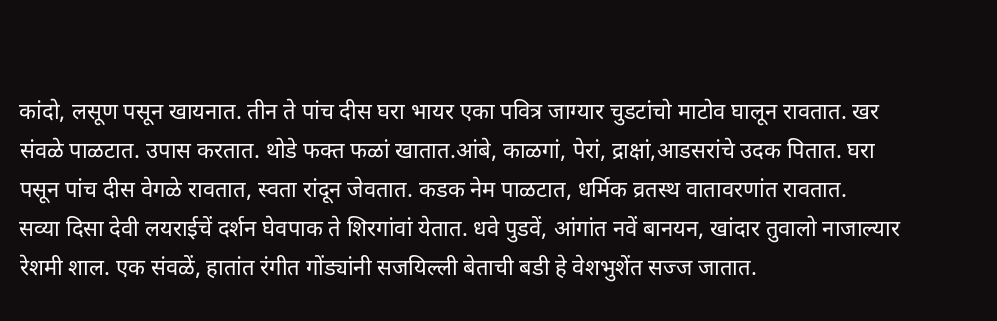कांदो, लसूण पसून खायनात. तीन ते पांच दीस घरा भायर एका पवित्र जाग्यार चुडटांचो माटोव घालून रावतात. खर
संवळे पाळटात. उपास करतात. थोडे फक्त फळां खातात.आंबे, काळगां, पेरां, द्राक्षां,आडसरांचे उदक पितात. घरा पसून पांच दीस वेगळे रावतात, स्वता रांदून जेवतात. कडक नेम पाळटात, धर्मिक व्रतस्थ वातावरणांत रावतात.
सव्या दिसा देवी लयराईचें दर्शन घेवपाक ते शिरगांवां येतात. धवे पुडवें, आंगांत नवें बानयन, खांदार तुवालो नाजाल्यार रेशमी शाल. एक संवळें, हातांत रंगीत गोंड्यांनी सजयिल्ली बेताची बडी हे वेशभुशेंत सज्ज जातात.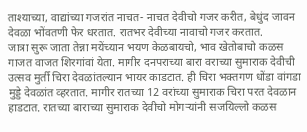ताश्याच्या, वाद्यांच्या गजरांत नाचत- नाचत देवीचो गजर करीत, बेधुंद जावन देवळा भोंवतणी फेर धरतात. रातभर देवीच्या नावाचो गजर करतात.
जात्रा सुरू जाता तेन्ना मयेंच्यान भयण केळबायचो, भाव खेतोबाचो कळस गाजत वाजत शिरगांवां येता. मागीर दनपराच्या बारा वराच्या सुमाराक देवीची उत्सव मुर्ती चिरा देवळांतल्यान भायर काडटात. ही चिरा भक्तगण धोंडा वांगडा मुड्डे देवळांत व्हरतात. मागीर रातच्या 12 वरांच्या सुमाराक चिरा परत देवळान हाडटात. रातच्या बाराच्या सुमाराक देवीचो मोगऱ्यांनी सजयिल्लो कळस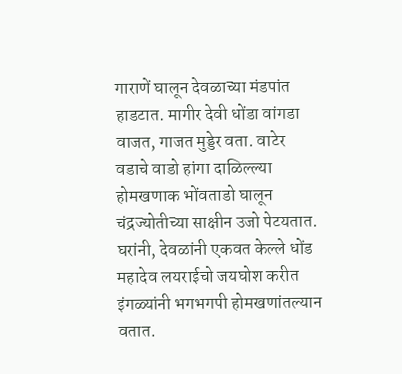गाराणें घालून देवळाच्या मंडपांत हाडटात. मागीर देवी धोंडा वांगडा वाजत, गाजत मुड्डेर वता. वाटेर वडाचे वाडो हांगा दाळिल्ल्या होमखणाक भोंवताडो घालून चंद्रज्योतीच्या साक्षीन उजो पेटयतात. घरांनी, देवळांनी एकवत केल्ले धोंड महादेव लयराईचो जयघोश करीत इंगळ्यांनी भगभगपी होमखणांतल्यान वतात.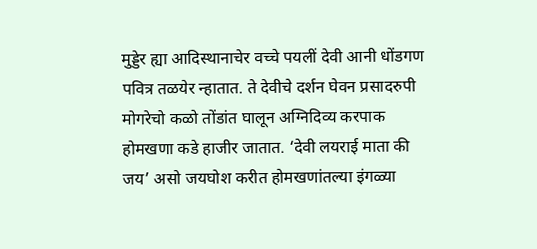मुड्डेर ह्या आदिस्थानाचेर वच्चे पयलीं देवी आनी धोंडगण पवित्र तळयेर न्हातात. ते देवीचे दर्शन घेवन प्रसादरुपी मोगरेचो कळो तोंडांत घालून अग्निदिव्य करपाक होमखणा कडे हाजीर जातात. ‘देवी लयराई माता की जय’ असो जयघोश करीत होमखणांतल्या इंगळ्या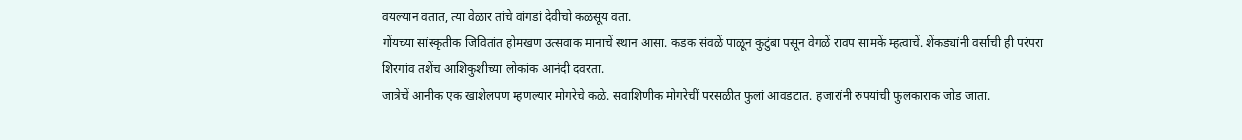वयल्यान वतात, त्या वेळार तांचे वांगडां देवीचो कळसूय वता.
गोंयच्या सांस्कृतीक जिवितांत होमखण उत्सवाक मानाचें स्थान आसा. कडक संवळें पाळून कुटुंबा पसून वेगळें रावप सामकें म्हत्वाचें. शेंकड्यांनी वर्साची ही परंपरा शिरगांव तशेंच आशिकुशीच्या लोकांक आनंदी दवरता.
जात्रेचें आनीक एक खाशेलपण म्हणल्यार मोगरेचे कळे. सवाशिणीक मोगरेचीं परसळीत फुलां आवडटात. हजारांनी रुपयांची फुलकाराक जोड जाता.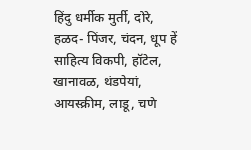हिंदु धर्मीक मुर्ती, दोरे, हळद- पिंजर, चंदन, धूप हें साहित्य विकपी, हॉटेल, खानावळ, थंडपेयां, आयस्क्रीम, लाडू, चणे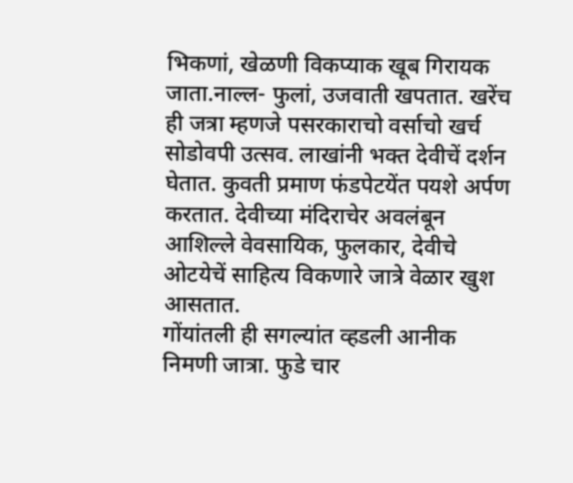भिकणां, खेळणी विकप्याक खूब गिरायक जाता.नाल्ल- फुलां, उजवाती खपतात. खरेंच ही जत्रा म्हणजे पसरकाराचो वर्साचो खर्च सोडोवपी उत्सव. लाखांनी भक्त देवीचें दर्शन घेतात. कुवती प्रमाण फंडपेटयेंत पयशे अर्पण करतात. देवीच्या मंदिराचेर अवलंबून आशिल्ले वेवसायिक, फुलकार, देवीचे ओटयेचें साहित्य विकणारे जात्रे वेळार खुश आसतात.
गोंयांतली ही सगल्यांत व्हडली आनीक निमणी जात्रा. फुडे चार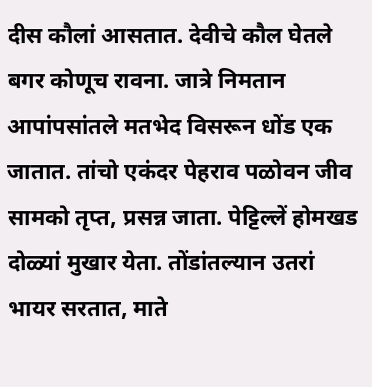दीस कौलां आसतात. देवीचे कौल घेतले बगर कोणूच रावना. जात्रे निमतान आपांपसांतले मतभेद विसरून धोंड एक जातात. तांचो एकंदर पेहराव पळोवन जीव सामको तृप्त, प्रसन्न जाता. पेट्टिल्लें होमखड दोळ्यां मुखार येता. तोंडांतल्यान उतरां भायर सरतात, माते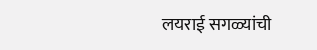लयराई सगळ्यांची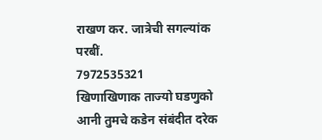राखण कर. जात्रेची सगल्यांक परबीं.
7972535321
खिणाखिणाक ताज्यो घडणुको आनी तुमचे कडेन संबंदीत दरेक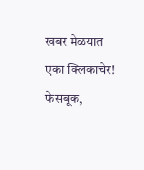खबर मेळयात एका क्लिकाचेर! फेसबूक,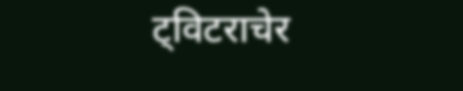ट्विटराचेर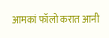आमकां फॉलो करात आनी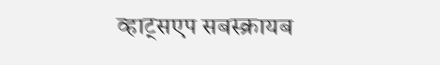व्हाट्सएप सबस्क्रायब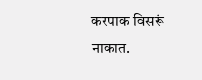करपाक विसरूं नाकात.